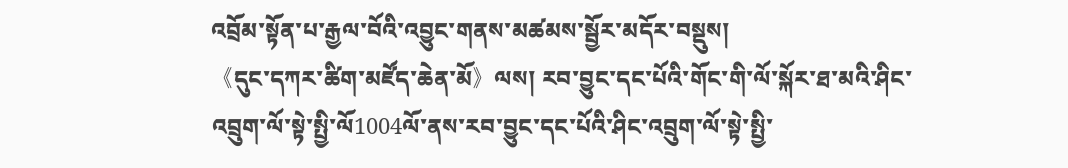འབྲོམ་སྟོན་པ་རྒྱལ་བོའི་འབྱུང་གནས་མཚམས་སྦྱོར་མདོར་བསྡུས།
《དུང་དཀར་ཚིག་མཛོད་ཆེན་མོ》ལས། རབ་བྱུང་དང་པོའི་གོང་གི་ལོ་སྐོར་ཐ་མའི་ཤིང་འབྲུག་ལོ་སྟེ་སྤྱི་ལོ1004ལོ་ནས་རབ་བྱུང་དང་པོའི་ཤིང་འབྲུག་ལོ་སྟེ་སྤྱི་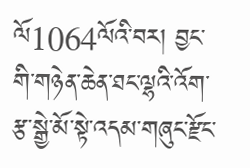ལོ1064ལོའི་བར། བྱང་གི་གཉེན་ཆེན་ཐང་ལྷའི་འོག་རྩ་སྒྱེ་མོ་སྟེ་འདམ་གཞུང་རྫོང་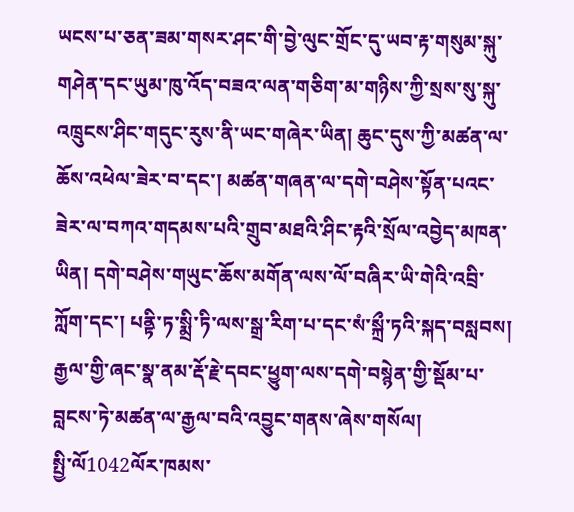ཡངས་པ་ཅན་ཟམ་གསར་ཤང་གི་བྱེ་ལུང་གྲོང་དུ་ཡབ་རྟ་གསུམ་སྐུ་གཤེན་དང་ཡུམ་ཁུ་འོད་བཟའ་ལན་གཅིག་མ་གཉིས་ཀྱི་སྲས་སུ་སྐུ་འཁྲུངས་ཤིང་གདུང་རུས་ནི་ཡང་གཞེར་ཡིན། ཆུང་དུས་ཀྱི་མཚན་ལ་ཆོས་འཕེལ་ཟེར་བ་དང་། མཚན་གཞན་ལ་དགེ་བཤེས་སྟོན་པའང་ཟེར་ལ་བཀའ་གདམས་པའི་གྲུབ་མཐའི་ཤིང་རྟའི་སྲོལ་འབྱེད་མཁན་ཡིན། དགེ་བཤེས་གཡུང་ཆོས་མགོན་ལས་ལོ་བཞིར་ཡི་གེའི་འབྲི་ཀློག་དང་། པནྟི་ཏ་སྨྲི་ཏི་ལས་སྒྲ་རིག་པ་དང་སཾ་སྐྲྀ་ཏའི་སྐད་བསླབས། རྒྱལ་གྱི་ཞང་སྣ་ནམ་རྡོ་རྗེ་དབང་ཕྱུག་ལས་དགེ་བསྙེན་གྱི་སྡོམ་པ་བླངས་ཏེ་མཚན་ལ་རྒྱལ་བའི་འབྱུང་གནས་ཞེས་གསོལ།
སྤྱི་ལོ1042ལོར་ཁམས་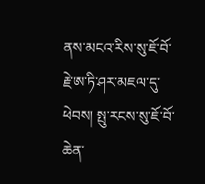ནས་མངའ་རིས་སུ་ཇོ་བོ་རྗེ་ཨ་ཏི་ཤར་མཇལ་དུ་ཕེབས། སྤུ་རངས་སུ་ཇོ་བོ་ཆེན་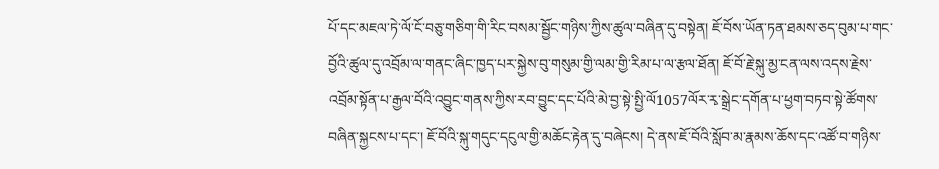པོ་དང་མཇལ་ཏེ་ལོ་ངོ་བཅུ་གཅིག་གི་རིང་བསམ་སྦྱོང་གཉིས་ཀྱིས་ཚུལ་བཞིན་དུ་བསྟེན། ཇོ་བོས་ཡོན་ཏན་ཐམས་ཅད་བུམ་པ་གང་བྱོའི་ཚུལ་དུ་འབྲོམ་ལ་གནང་ཞིང་ཁྱད་པར་སྐྱེས་བུ་གསུམ་གྱི་ལམ་གྱི་རིམ་པ་ལ་རྩལ་ཐོན། ཇོ་བོ་རྗེ་སྐུ་མྱ་ངན་ལས་འདས་རྗེས་འབྲོམ་སྟོན་པ་རྒྱལ་བོའི་འབྱུང་གནས་ཀྱིས་རབ་བྱུང་དང་པོའི་མེ་བྱ་སྟེ་སྤྱི་ལོ1057ལོར་རྭ་སྒྲེང་དགོན་པ་ཕྱག་བཏབ་སྟེ་ཚོགས་བཞིན་སྐྱངས་པ་དང་། ཇོ་བོའི་སྐུ་གདུང་དངུལ་གྱི་མཆོང་རྟེན་དུ་བཞེངས། དེ་ནས་ཇོ་བོའི་སློབ་མ་རྣམས་ཆོས་དང་འཚོ་བ་གཉིས་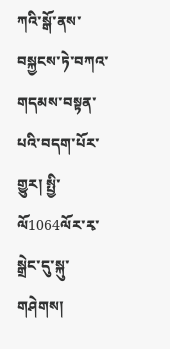ཀའི་སྒོ་ནས་བསྐྱངས་ཏེ་བཀའ་གདམས་བསྟན་པའི་བདག་པོར་གྱུར། སྤྱི་ལོ1064ལོར་རྭ་སྒྲེང་དུ་སྐུ་གཤེགས།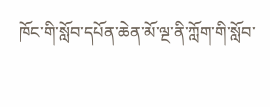ཁོང་གི་སློབ་དཔོན་ཆེན་མོ་ལྔ་ནི་ཀློག་གི་སློབ་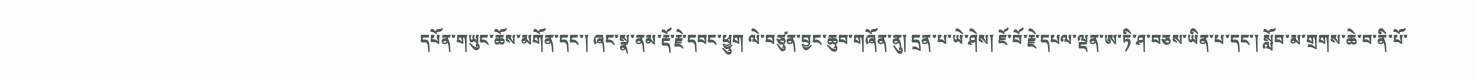དཔོན་གཡུང་ཆོས་མགོན་དང་། ཞང་སྣ་ནམ་རྡོ་རྗེ་དབང་ཕྱུག ལེ་བཙུན་བྱང་ཆུབ་གཞོན་ནུ། དྲན་པ་ཡེ་ཤེས། ཇོ་བོ་རྗེ་དཔལ་ལྡན་ཨ་ཏི་ཤ་བཅས་ཡིན་པ་དང་། སློབ་མ་གྲགས་ཆེ་བ་ནི་པོ་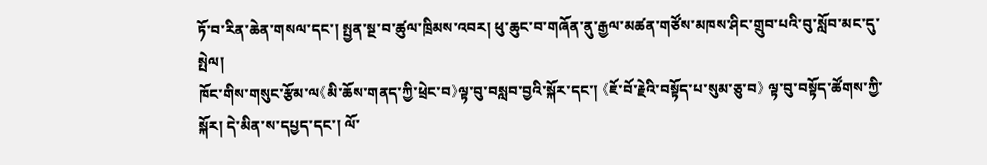ཏོ་བ་རིན་ཆེན་གསལ་དང་། སྤྱན་སྔ་བ་ཚུལ་ཁྲིམས་འབར། ཕུ་ཆུང་བ་གཞོན་ནུ་རྒྱལ་མཚན་གཙོས་མཁས་ཤིང་གྲུབ་པའི་བུ་སློབ་མང་དུ་སྤེལ།
ཁོང་གིས་གསུང་རྩོམ་ལ《མི་ཆོས་གནད་ཀྱི་ཕྲེང་བ》ལྟ་བུ་བསླབ་བྱའི་སྐོར་དང་། 《ཇོ་བོ་རྗེའི་བསྟོད་པ་སུམ་ཅུ་བ》 ལྟ་བུ་བསྟོད་ཚོགས་ཀྱི་སྐོར། དེ་མིན་ས་དཔྱད་དང་། ལོ་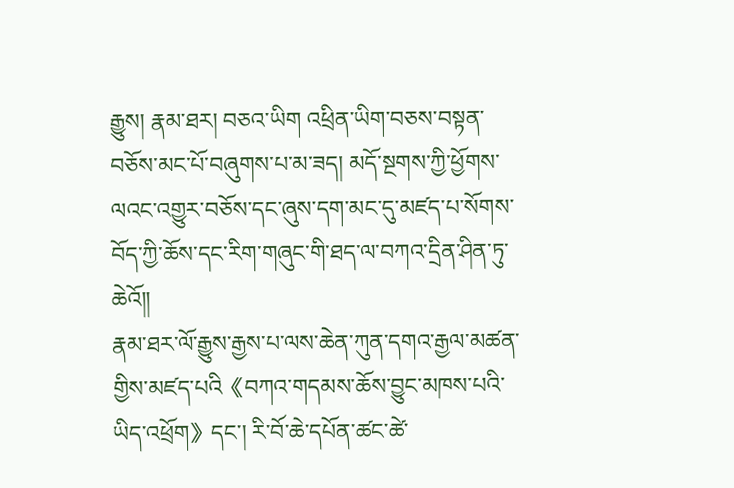རྒྱུས། རྣམ་ཐར། བཅའ་ཡིག འཕྲིན་ཡིག་བཅས་བསྟན་བཅོས་མང་པོ་བཞུགས་པ་མ་ཟད། མདོ་སྔགས་ཀྱི་ཕྱོགས་ལའང་འགྱུར་བཅོས་དང་ཞུས་དག་མང་དུ་མཛད་པ་སོགས་བོད་ཀྱི་ཆོས་དང་རིག་གཞུང་གི་ཐད་ལ་བཀའ་དྲིན་ཤིན་ཏུ་ཆེའོ།།
རྣམ་ཐར་ལོ་རྒྱུས་རྒྱས་པ་ལས་ཆེན་ཀུན་དགའ་རྒྱལ་མཚན་གྱིས་མཛད་པའི《བཀའ་གདམས་ཆོས་བྱུང་མཁས་པའི་ཡིད་འཕྲོག》དང་། རི་བོ་ཆེ་དཔོན་ཚང་ཚེ་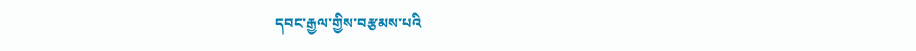དབང་རྒྱལ་གྱིས་བརྩམས་པའི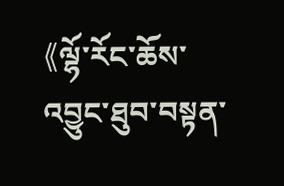《ལྷོ་རོང་ཆོས་འབྱུང་ཐུབ་བསྟན་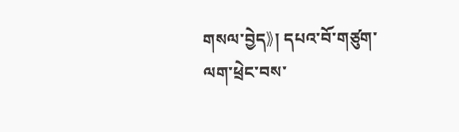གསལ་བྱེད》། དཔའ་བོ་གཙུག་ལག་ཕྲེང་བས་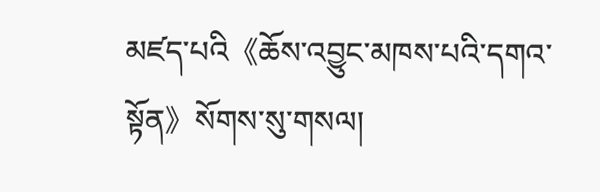མཛད་པའི《ཆོས་འབྱུང་མཁས་པའི་དགའ་སྟོན》སོགས་སུ་གསལ།